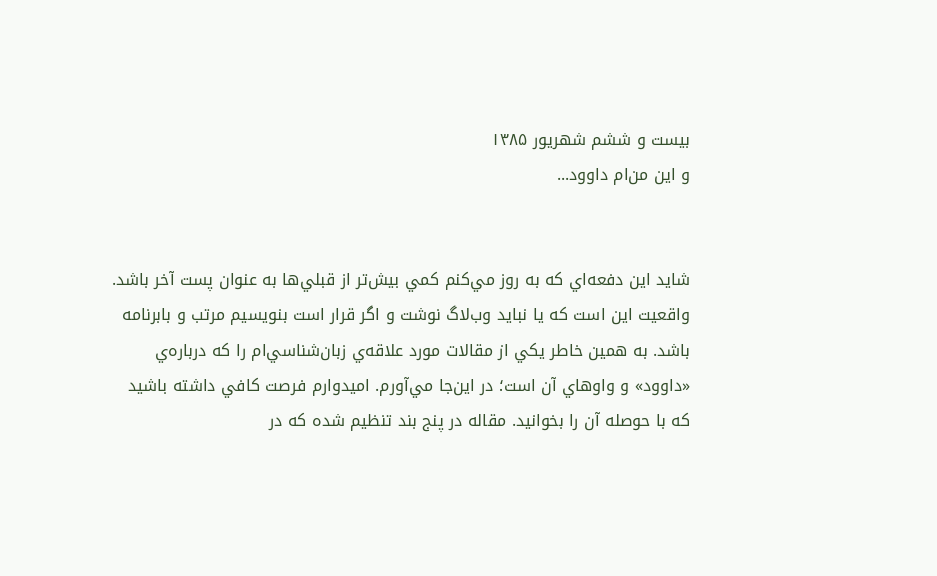بیست و ششم شهریور ۱۳۸۵
و این من‌ام داوود...


شايد اين‌ دفعه‌اي كه به روز مي‌كنم كمي بيش‌تر از قبلي‌ها به عنوان پست آخر باشد. واقعيت اين است كه يا نبايد وب‌لاگ نوشت و اگر قرار است بنويسيم مرتب و بابرنامه باشد. به همين خاطر يكي از مقالات مورد علاقه‌‌ي زبان‌شناسي‌ام را كه درباره‌ي «داوود» و واوهاي آن است؛ در اين‌جا مي‌آورم. اميدوارم فرصت كافي داشته باشيد كه با حوصله آن را بخوانيد. مقاله در پنج بند تنظيم شده كه در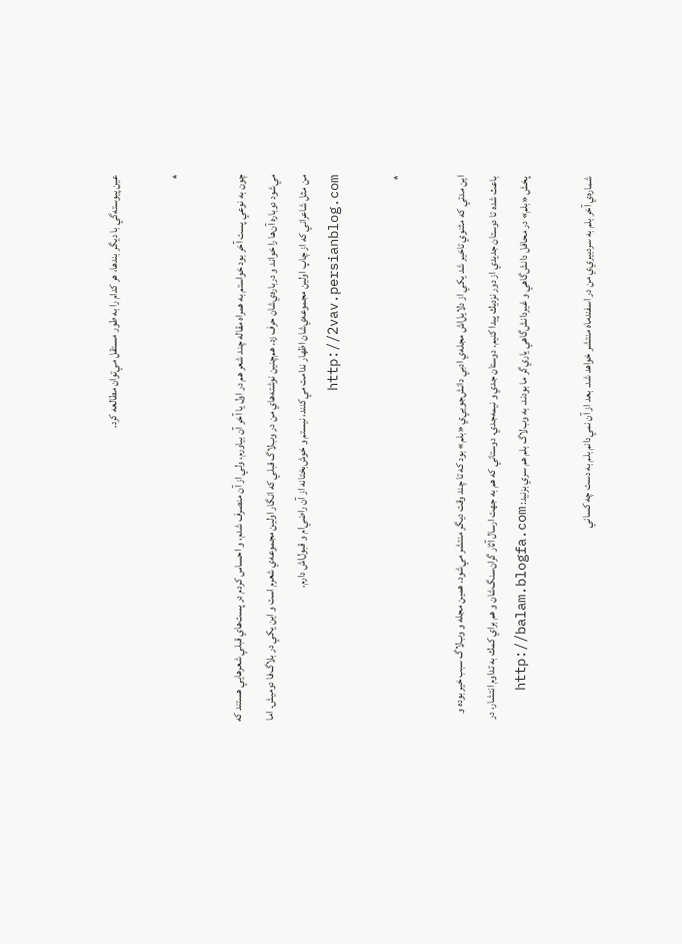عين پيوسته‌گي با ديگر بندها، هر كدام را به طور مستقل مي‌توان مطالعه كرد.

*

چون به نوعي پست آخر بود خواستم به همراه مقاله چند شعر هم در اول يا آخر آن بياورم، ولي از آن منصرف شدم، و احساس كردم در پست‌هاي قبلي شعرهايي هستند كه مي‌شود دوباره آن‌ها را خواند و درباره‌ي‌شان حرف زد. هم‌چنين نوشته‌هاي من در وب‌لاگ قبلي كه انگار اولين مجموعه‌ي شعرم است و اين ‌يكي در بلاگ‌فا دوميش. اما من مثل شاعراني كه از چاپ اولين مجموعه‌ي‌شان اظهار ندامت مي‌كنند، نيستم و خوش‌بختانه از آن راضي‌ام و قبول‌اش دارم.  http://2vav.persianblog.com

*

اين مدتي كه مثنوي تاخير شد يكي از دلايل‌اش مجله‌ي ادبي دانش‌جويي‌ي «بلم» بود كه تا چند وقت ديگر منتشر مي‌شود. همين مجله و وب‌لاگ سبب خير بوده و باعث شده تا دوستان جديدي از دور نزديك پيدا كنيم. دوستان جدي و نيمه‌‌جدي. دوستاني كه هم به جهت ارسال آثار گران‌سنگ‌شان و هم براي كمك به تداوم انتشار، در پخش «بلم» در محافل دانش‌گاهي و غيردانش‌گاهي ياري‌گر ما بودند. به وب‌لاگ بلم هم سري بزنيد: http://balam.blogfa.com

شماره‌ي آخر بلم به سردبيري‌ي من در اسفندماه منتشر خواهد شد. بعد از آن نمي‌دانم بلم به دست چه كساني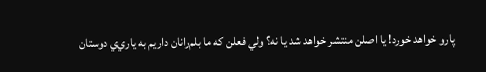پارو خواهد خورد! يا اصلن منتشر خواهد شد يا نه؟ ولي فعلن كه ما بلم‌رانان داريم به ياري‌ي دوستان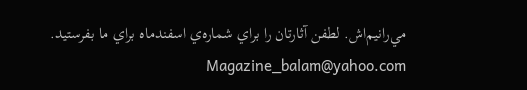مي‌‌رانيم‌اش. لطفن آثارتان را براي شماره‌ي اسفندماه براي ما بفرستيد. Magazine_balam@yahoo.com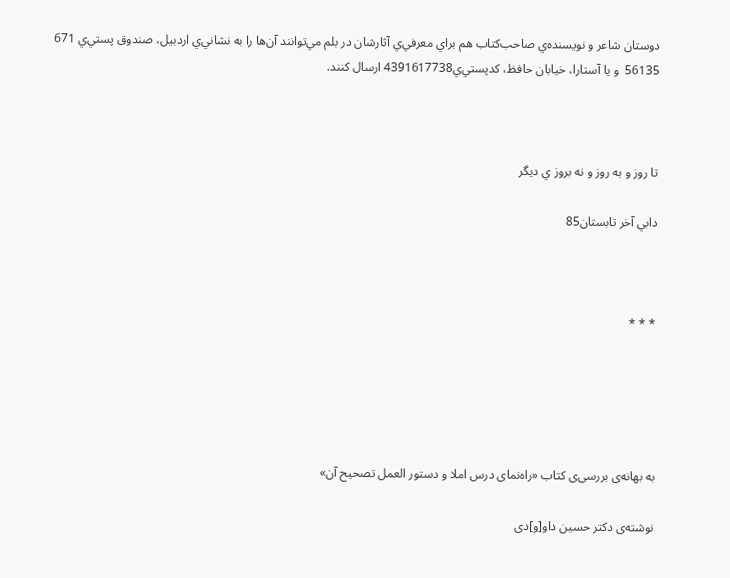دوستان شاعر و نويسنده‌ي صاحب‌كتاب هم براي معرفي‌ي آثارشان در بلم مي‌‌توانند آن‌ها را به نشاني‌ي اردبيل، صندوق پستي‌ي 671 56135  و يا آستارا، خيابان حافظ، كدپستي‌ي4391617738 ارسال كنند.



تا روز و به روز و نه بروز ي ديگر

دابي آخر تابستان85



* * *





به بهانه‌ی بررسی‌ی کتاب «راه‌نمای درس املا و دستور العمل تصحيح آن»

نوشته‌ی دکتر حسين داو[و]دی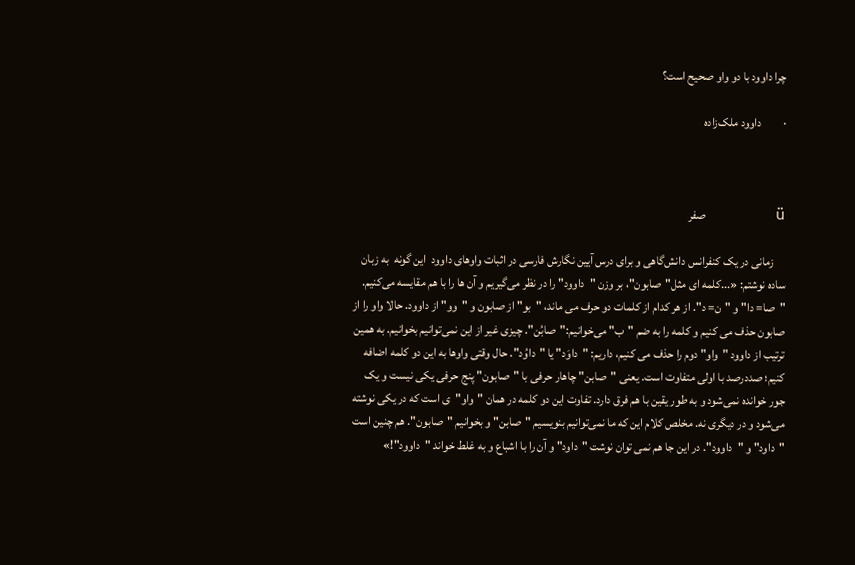چرا داوود با دو واو صحيح است؟

·         داوود ملک‌زاده



ü       صفر

     زمانی در يک کنفرانس دانش‌گاهی و برای درس آيين نگارش فارسی در اثبات واوهای داوود  اين گونه  به زبان ساده نوشتم: «...کلمه ای مثل"صابون"، بر وزن "داوود" را در نظر می‌گيريم و آن ها را با هم مقايسه می‌کنيم. "صا= دا" و "ن= د". از هر کدام از کلمات دو حرف می ماند، "بو" از صابون و "وو" از داوود. حالا واو را از صابون حذف می کنيم و کلمه را به ضم "ب" می‌خوانيم:"صابُن". چيزی غير از اين نمی‌توانيم بخوانيم. به همين ترتيب از داوود "واو" دوم را حذف می کنيم، داريم: "داوَد" يا "داوُد". حال وقتی واوها به اين دو کلمه اضافه کنيم؛ صددرصد با اولی متفاوت است. يعنی "صابن" چاهار حرفی با "صابون" پنج حرفی يکی نيست و يک جور خوانده نمی‌شود و به طور يقين با هم فرق دارد. تفاوت اين دو کلمه در همان "واو"ی است که در يکی نوشته می‌شود و در ديگری نه. مخلص کلام اين که ما نمی‌توانيم بنويسيم "صابن" و بخوانيم "صابون". هم چنين است "داود" و "داوود". در اين جا هم نمی توان نوشت "داود" و آن را با اشباع و به غلط خواند "داوود"!»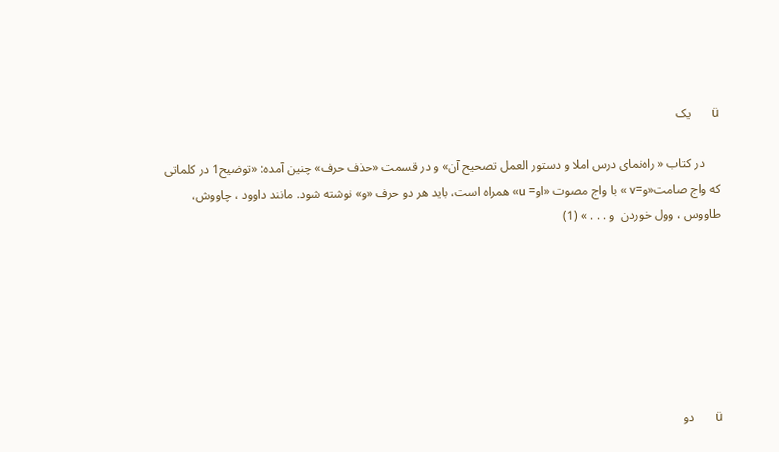ü       يک

     در کتاب « راه‌نمای درس املا و دستور العمل تصحيح آن» و در قسمت «حذف حرف» چنين آمده: «توضيح1 در کلماتی که واج صامت«و=v » با واج مصوت «او= u» همراه است، بايد هر دو حرف «و» نوشته شود. مانند داوود ، چاووش، طاووس ، وول خوردن  و . . . » (1)







ü       دو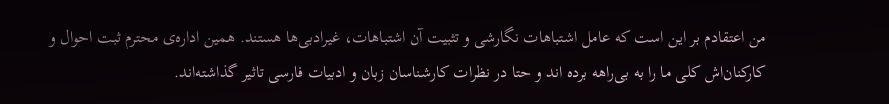من اعتقادم بر اين است که عامل اشتباهات نگارشی و تثبيت آن اشتباهات، غيرادبی‌ها هستند. همين اداره‌ی محترم ثبت احوال و کارکنان‌اش کلی ما را به بی‌راهه برده اند و حتا در نظرات کارشناسان زبان و ادبيات فارسی تاثير گذاشته‌اند.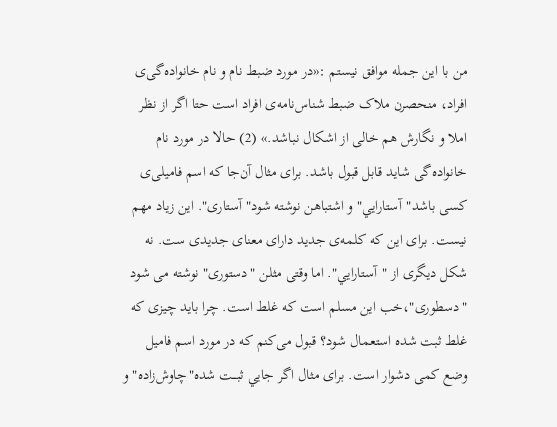من با اين جمله موافق نيستم :«در مورد ضبط نام و نام خانواده‌گی‌ی افراد، منحصرن ملاک ضبط شناس‌نامه‌ی افراد است حتا اگر از نظر املا و نگارش هم خالی از اشکال نباشد.» (2) حالا در مورد نام خانواده‌گی شايد قابل قبول باشد. برای مثال آن‌جا که اسم فاميلی‌ی کسی باشد"آستارايي" و اشتباهن نوشته شود"آستاری". اين زياد مهم نيست. برای اين که کلمه‌ی جديد دارای معنای جديدی ست. نه شکل ديگری از "آستارايي". اما وقتی مثلن "دستوری" نوشته می شود "دسطوری"،خب اين مسلم است که غلط است. چرا بايد چيزی که غلط ثبت شده استعمال شود؟ قبول می‌کنم که در مورد اسم فاميل وضع کمی دشوار است. برای مثال اگر جايي ثبـــت شده"چاوش‌زاده" و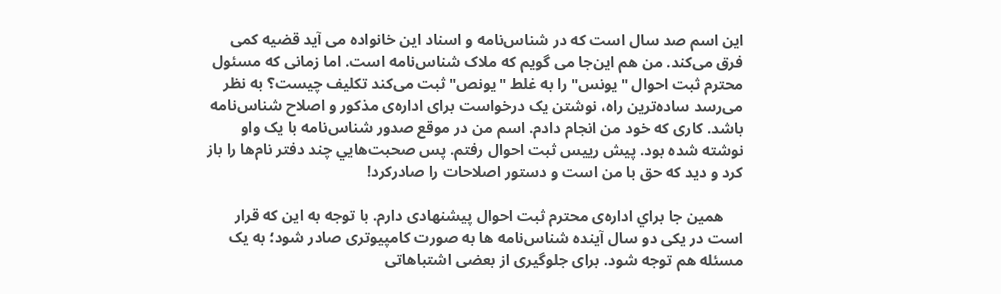اين اسم صد سال است که در شناس‌نامه و اسناد اين خانواده می آيد قضيه کمی فرق می‌کند. من هم اين‌جا می گويم که ملاک شناس‌نامه است. اما زمانی که مسئول محترم ثبت احوال "يونس" را به غلط "يونص" ثبت می‌کند تکليف چيست؟ به نظر می‌رسد ساده‌ترين راه، نوشتن يک درخواست برای اداره‌ی مذکور و اصلاح شناس‌نامه باشد. کاری که خود من انجام دادم. اسم من در موقع صدور شناس‌نامه با يک واو نوشته شده بود. پيش رييس ثبت احوال رفتم. پس صحبت‌هايي چند دفتر نام‌ها را باز کرد و ديد که حق با من است و دستور اصلاحات را صادرکرد!

     همين جا براي اداره‌ی محترم ثبت احوال پيشنهادی دارم. با توجه به اين که قرار است در يکی دو سال آينده شناس‌نامه ها به صورت کامپيوتری صادر شود؛ به يک مسئله هم توجه شود. برای جلوگيری از بعضی اشتباهاتی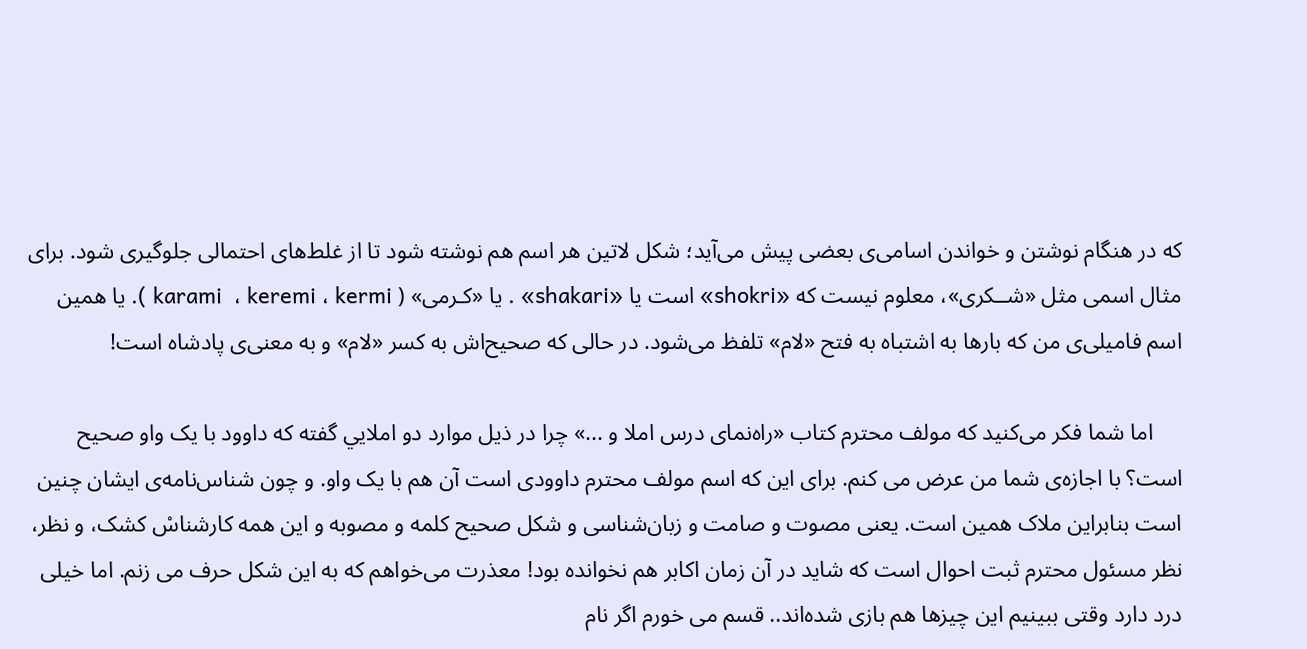که در هنگام نوشتن و خواندن اسامی‌ی بعضی پيش می‌آيد؛ شکل لاتين هر اسم هم نوشته شود تا از غلط‌های احتمالی جلوگيری شود. برای مثال اسمی مثل «شــکری»، معلوم نيست که «shokri» است يا «shakari» . يا «کـرمی» ( karami  ، keremi ، kermi ). يا همين اسم فاميلی‌ی من که بارها به اشتباه به فتح «لام» تلفظ می‌شود. در حالی که صحيح‌اش به کسر «لام» و به معنی‌ی پادشاه است!

     اما شما فکر می‌کنيد که مولف محترم کتاب «راه‌نمای درس املا و ...» چرا در ذيل موارد دو املايي گفته که داوود با يک واو صحيح است؟ با اجازه‌ی شما من عرض می کنم. برای اين که اسم مولف محترم داوودی است آن هم با يک واو. و چون شناس‌نامه‌ی ايشان چنين است بنابراين ملاک همين است. يعنی مصوت و صامت و زبان‌شناسی و شکل صحيح کلمه و مصوبه و اين همه کارشناسْ کشک، و نظر، نظر مسئول محترم ثبت احوال است که شايد در آن زمان اکابر هم نخوانده بود! معذرت می‌خواهم که به اين شکل حرف می زنم. اما خيلی درد دارد وقتی ببينيم اين چيزها هم بازی شده‌اند.. قسم می خورم اگر نام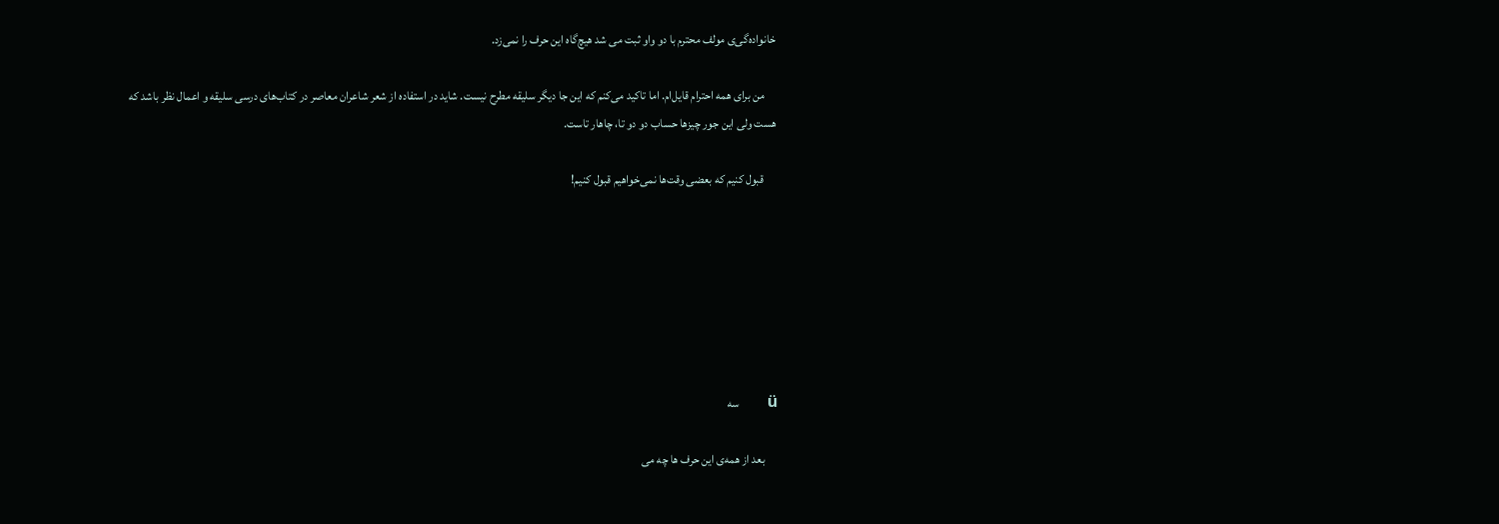خانواده‌گی‌ی مولف محترم با دو واو ثبت می شد هيچ‌گاه اين حرف را نمی‌زد.

     من برای همه احترام قايل‌ام. اما تاکيد می‌کنم که اين جا ديگر سليقه مطرح نيست. شايد در استفاده از شعر شاعران معاصر در کتاب‌های درسی سليقه و اعمال نظر باشد که هست ولی اين جور چيزها حساب دو دو تا، چاهار تاست.

     قبول کنيم که بعضی وقت‌ها نمی‌خواهيم قبول کنيم!







ü       سه

     بعد از همه‌ی اين حرف ها چه می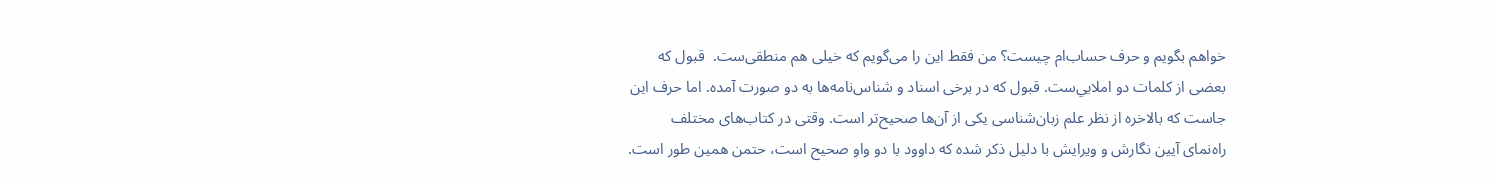خواهم بگويم و حرف حساب‌ام چيست؟ من فقط اين را می‌گويم که خيلی هم منطقی‌ست.  قبول که بعضی از کلمات دو املايي‌ست. قبول که در برخی اسناد و شناس‌نامه‌ها به دو صورت آمده. اما حرف اين جاست که بالاخره از نظر علم زبان‌شناسی يکی از آن‌ها صحيح‌تر است. وقتی در کتاب‌های مختلف راه‌نمای آيين نگارش و ويرايش با دلیل ذکر شده که داوود با دو واو صحيح است، حتمن همين طور است.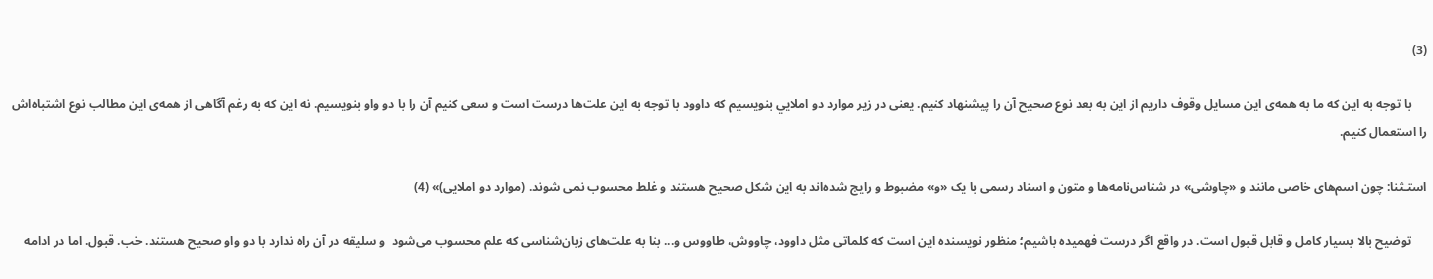(3)

     با توجه به اين که ما به همه‌ی اين مسايل وقوف داريم از اين به بعد نوع صحيح آن را پيشنهاد کنيم. يعنی در زير موارد دو املايي بنويسيم که داوود با توجه به اين علت‌ها درست است و سعی کنيم آن را با دو واو بنويسيم. نه اين که به رغم آگاهی از همه‌ی اين مطالب نوع اشتباه‌اش را استعمال کنيم.

استـثنا: چون اسم‌های خاصی مانند و «چاوشی» در شناس‌نامه‌ها و متون و اسناد رسمی با يک «و» مضبوط و رايج شده‌اند به اين شکل صحيح هستند و غلط محسوب نمی شوند. (موارد دو املايی)» (4)

     توضيح بالا بسيار کامل و قابل قبول است. در واقع اگر درست فهميده باشيم؛ منظور نويسنده اين است که کلماتی مثل داوود، چاووش، طاووس و... بنا به علت‌های زبان‌شناسی که علم محسوب می‌شود  و سليقه در آن راه ندارد با دو واو صحيح هستند. خب. قبول. اما در ادامه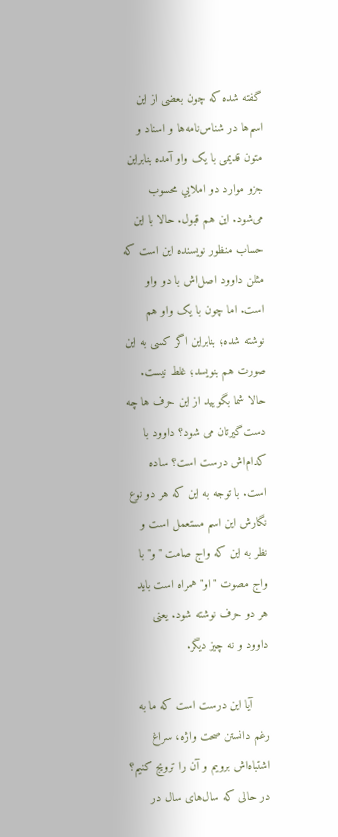گفته شده که چون بعضی از اين اسم‌ها در شناس‌نامه‌ها و اسناد و متون قديمی با يک واو آمده بنابراين جزو موارد دو املايي محسوب می‌شود. اين هم قبول. حالا با اين حساب منظور نويسنده اين است که مثلن داوود اصل‌اش با دو واو است. اما چون با يک واو هم نوشته شده؛ بنابراين اگر کسی به اين صورت هم بنويسد؛ غلط نيست. حالا شما بگوييد از اين حرف ها چه دست‌گيرتان می شود؟ داوود با کدام‌اش درست است؟ ساده است. با توجه به اين که هر دو نوع نگارش اين اسم مستعمل است و نظر به اين که واج صامت "و" با واج مصوت "او" همراه است بايد هر دو حرف نوشته شود. يعنی داوود و نه چيز ديگر.

     آيا اين درست است که ما به رغم دانستن صحت واژه، سراغ اشتباه‌اش برويم و آن را ترويج کنيم؟ در حالی که سال‌های سال در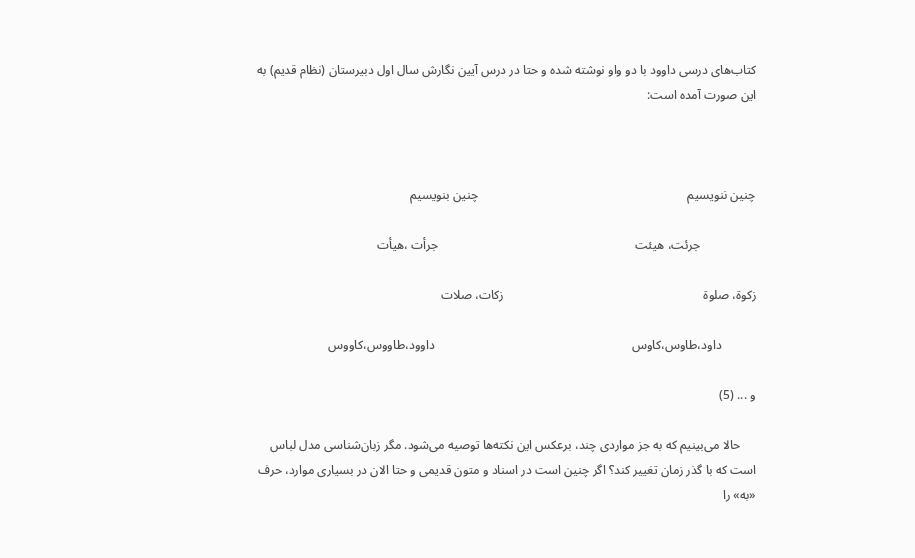کتاب‌های درسی داوود با دو واو نوشته شده و حتا در درس آيين نگارش سال اول دبيرستان (نظام قديم) به اين صورت آمده است:



چنين ننويسيم                                                                   چنين بنويسيم

                  جرئت، هيئت                                                               جرأت ،هيأت

زکوة، صلوة                                                                زکات، صلات

           داود،طاوس،کاوس                                                               داوود،طاووس،کاووس

و ... (5)

     حالا می‌بينيم که به جز مواردی چند، برعکس اين نکته‌ها توصيه می‌شود. مگر زبان‌شناسی مدل لباس است که با گذر زمان تغيير کند؟ اگر چنين است در اسناد و متون قديمی و حتا الان در بسياری موارد، حرف «به» را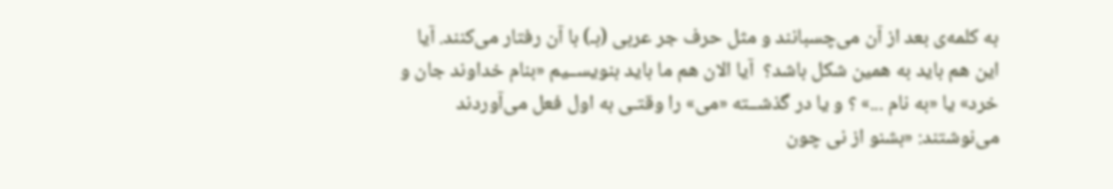به کلمه‌ی بعد از آن می‌چسبانند و مثل حرف جر عربی (بـ) با آن رفتار می‌کنند. آيا اين هم بايد به همين شکل باشد؟  آيا الان هم ما بايد بنويســيم «بنام خداوند جان و خرد» يا «به نام ...» ؟ و يا در گذشــته «می» را وقتـی به اول فعل می‌آوردند می‌نوشتند: «بشنو از نی چون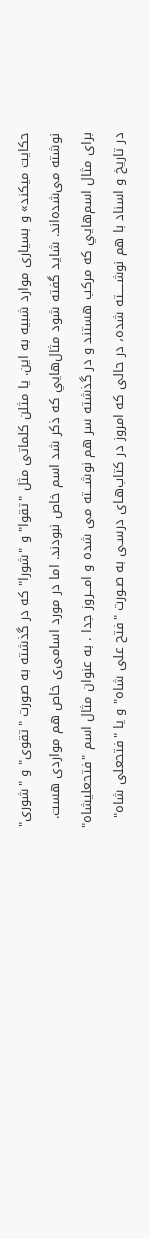حکايت ميکند» و بسياری موارد شبيه به اين. يا مثلن کلماتی مثل "تقوا" و "شورا" که در گذشته به صورت "تقوی" و "شوری" نوشته می‌شده‌اند. شايد گفته شود مثال‌هايي که ذکر شد اسم خاص نبودند. اما در مورد اسامی‌ی خاص هم مواردی هست. برای مثال اسم‌هايي که مرکب هستند و در گذشته سر هم نوشـــته می شده و امـــروز جدا . به عنوان مثال اسم "فتحعليشاه" در تاريخ و اسناد با هم نوشـــــته شده، در حالی که امروز در کتاب‌هـای درسـی به صـورت "فتح علی شاه" و يا "فتحعلی شاه"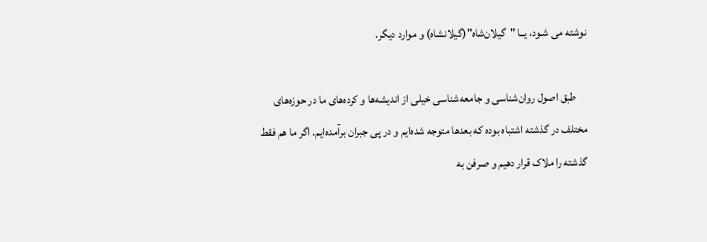نوشته می شـود، يــا "گيلان‌شاه"(گيلانشاه) و موارد ديگر.

     طبق اصول روان‌شناسی و جامعه‌شناسی خيلی از انديشه‌ها و کرده‌های ما در حوزه‌های مختلف در گذشته اشتباه بوده که بعدها متوجه شده‌ايم و در پی جبران برآمده‌ايم. اگر ما هم فقط گذشته را ملاک قرار دهيم و صرفن به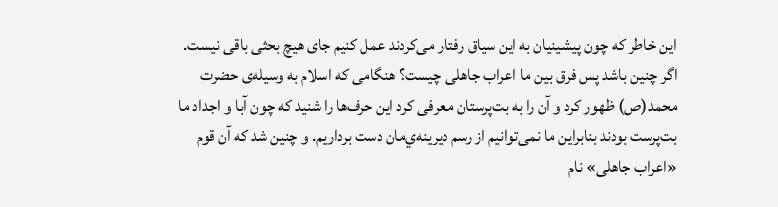اين خاطر که چون پيشينيان به اين سياق رفتار می‌کردند عمل کنيم جای هيچ بحثی باقی نيست. اگر چنين باشد پس فرق بين ما اعراب جاهلی چيست؟ هنگامی که اسلام به وسيله‌ی حضرت محمد(ص) ظهور کرد و آن را به بت‌پرستان معرفی کرد اين حرف‌ها را شنيد که چون آبا و اجداد ما بت‌پرست بودند بنابراين ما نمی‌توانيم از رسم ديرينه‌ي‌مان دست برداريم. و چنين شد که آن قوم «اعراب جاهلی» نام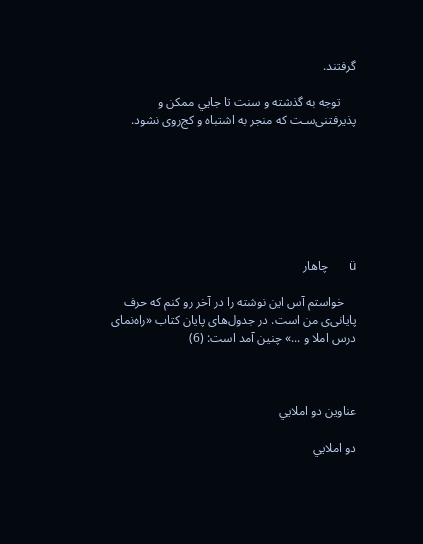گرفتند.

     توجه به گذشته و سنت تا جايي ممکن و پذيرفتنی‌سـت که منجر به اشتباه و کج‌روی نشود.







ü       چاهار

    خواستم آس اين نوشته را در آخر رو کنم که حرف پايانی‌ی من است. در جدول‌های پايان کتاب «راه‌نمای درس املا و ...» چنين آمد است: (6)



عناوين دو املايي

دو املايي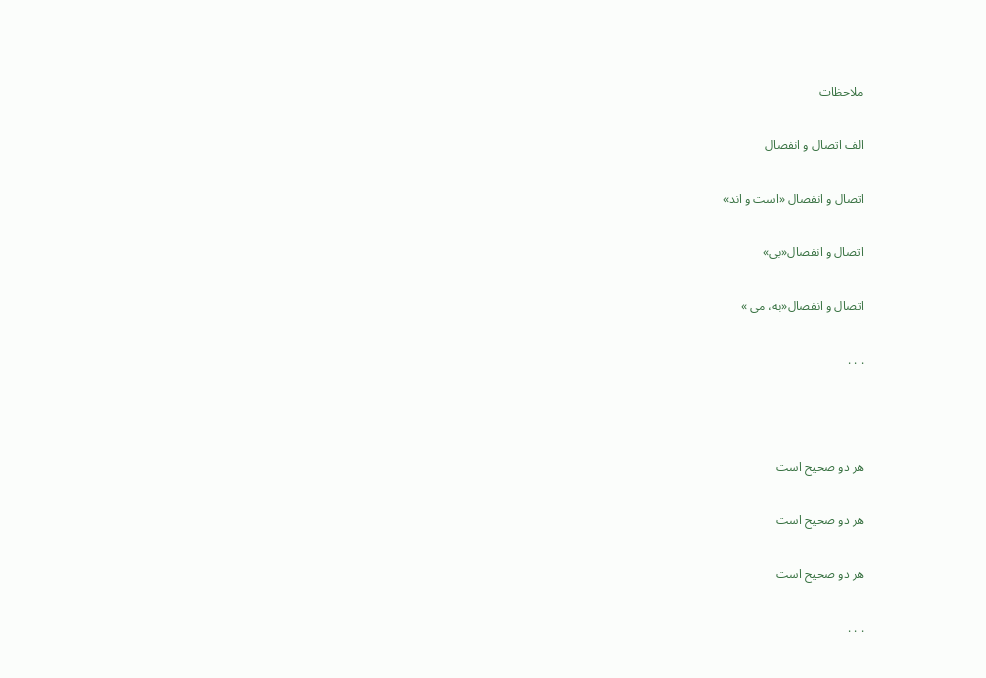ملاحظات

الف اتصال و انفصال

اتصال و انفصال «است و اند»

اتصال و انفصال«بی»

اتصال و انفصال«به، می »

. . .



هر دو صحيح است

هر دو صحيح است

هر دو صحيح است

. . .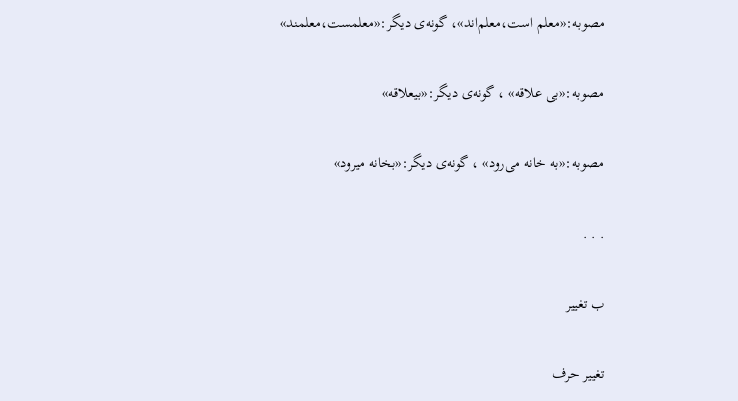مصوبه:«معلم است،معلم‌اند»، گونه‌ی ديگر:«معلمست،معلمند»

مصوبه:«بی علاقه» ، گونه‌ی ديگر:«بيعلاقه»

مصوبه:«به خانه می‌رود» ، گونه‌‌ی ديگر:«بخانه ميرود»

. . .

ب تغيير

تغيير حرف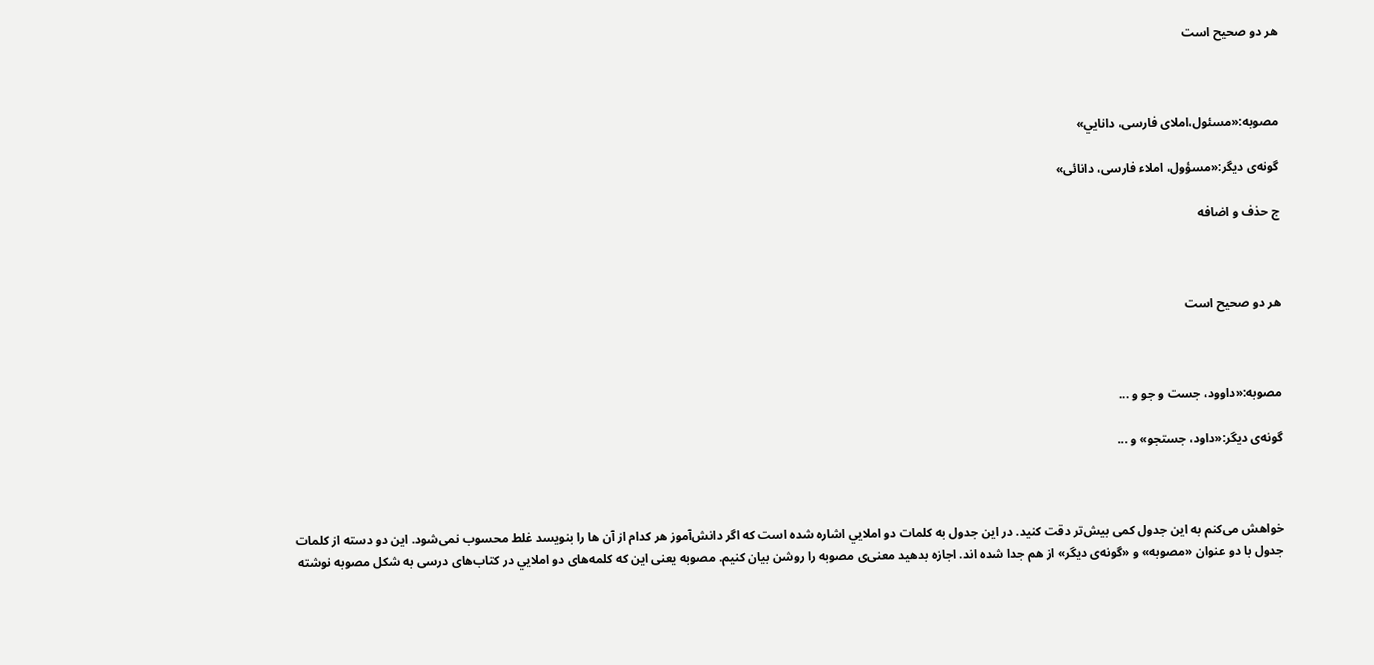هر دو صحيح است



مصوبه:«مسئول،املای فارسی، دانايي»

گونه‌ی ديگر:«مسؤول، املاء فارسی، دانائی»

ج حذف و اضافه



هر دو صحيح است



مصوبه:«داوود، جست و جو و ...

گونه‌ی ديگر:«داود، جستجو» و ...



خواهش می‌کنم به اين جدول کمی بيش‌تر دقت کنيد. در اين جدول به کلمات دو املايي اشاره شده است که اگر دانش‌آموز هر کدام از آن ها را بنويسد غلط محسوب نمی‌شود. اين دو دسته از کلمات جدول با دو عنوان «مصوبه» و «گونه‌ی ديگر» از هم جدا شده اند. اجازه بدهيد معنی‌ی مصوبه را روشن بيان کنيم. مصوبه يعنی اين که کلمه‌های دو املايي در کتاب‌های درسی به شکل مصوبه نوشته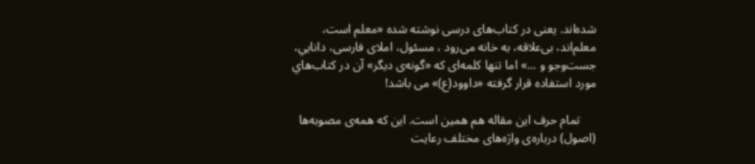شده‌اند. يعنی در کتاب‌های درسی نوشته شده «معلم است، معلم‌اند، بی‌علاقه، به خانه می‌رود ، مسئول، املای فارسی، دانايي، جست‌و‌جو و ...» اما تنها کلمه‌ای که «گونه‌ی ديگر» آن در کتاب‌هاي مورد استفاده قرار گرفته «داوود(ع)» می باشد!

     تمام حرف اين مقاله هم همين است. اين که همه‌ی مصوبه‌ها (اصول) درباره‌ی واژه‌های مختلف رعايت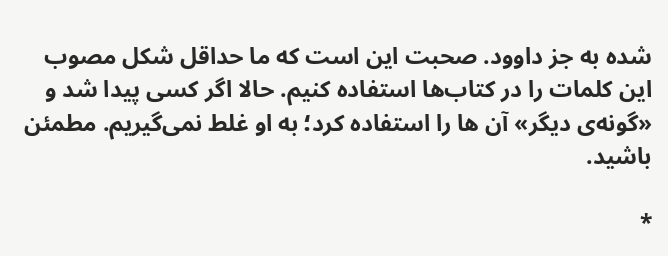شده به جز داوود. صحبت اين است که ما حداقل شکل مصوب اين کلمات را در کتاب‌ها استفاده کنيم. حالا اگر کسی پيدا شد و «گونه‌ی ديگر» آن ‌ها را استفاده کرد؛ به او غلط نمی‌گيريم. مطمئن باشيد.

*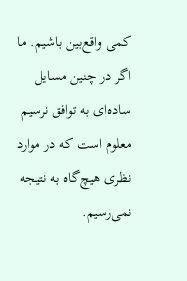کمی واقع‌بين باشيم. ما اگر در چنين مسايل ساده‌ای به توافق نرسيم معلوم است که در موارد نظری هيچ‌گاه به نتيجه نمی‌رسيم.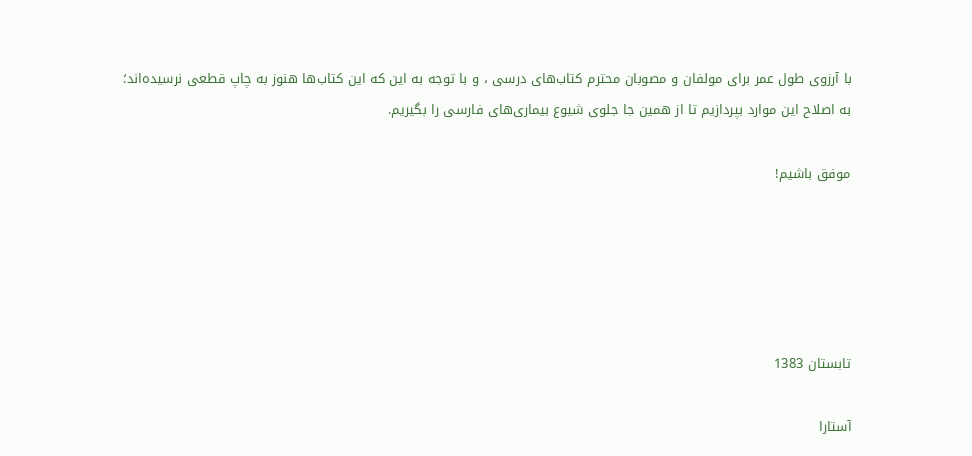با آرزوی طول عمر برای مولفان و مصوبان محترم کتاب‌های درسی ، و با توجه به اين که اين کتاب‌ها هنوز به چاپ قطعی نرسيده‌اند؛ به اصلاح اين موارد بپردازيم تا از همين جا جلوی شيوع بيماری‌های فارسی را بگيريم.

موفق باشيم!





تابستان 1383

آستارا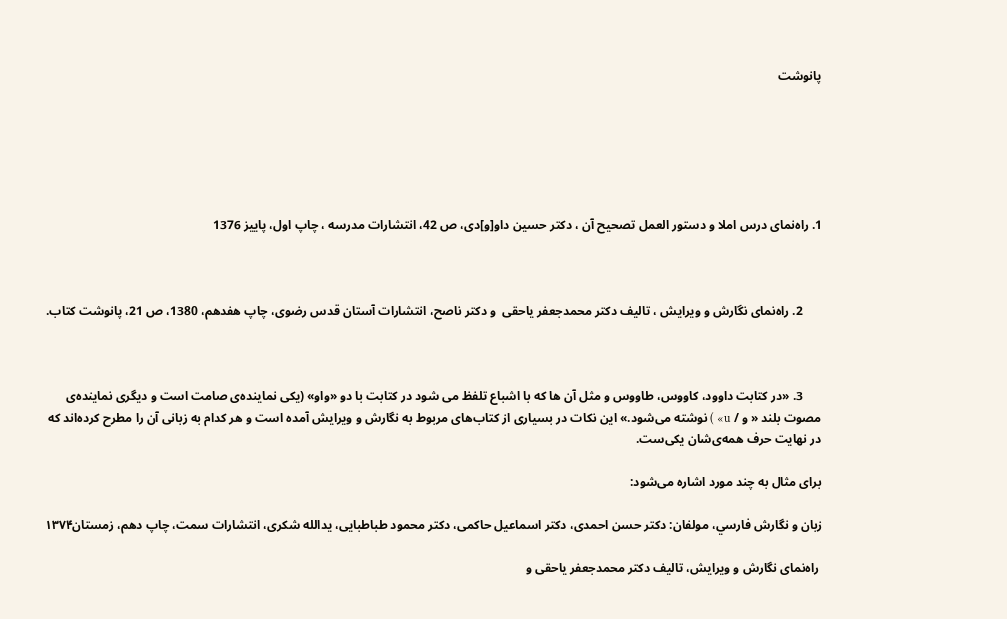پانوشت






1. راه‌نمای درس املا و دستور العمل تصحيح آن ، دکتر حسين داو[و]دی، ص 42، انتشارات مدرسه ، چاپ اول، پاييز 1376



      2. راه‌نمای نگارش و ويرايش ، تاليف دکتر محمدجعفر ياحقی  و دکتر ناصح‌، انتشارات آستان قدس رضوی‌، چاپ هفدهم، 1380، ص 21، پانوشت کتاب.



      3. «در کتابت داوود، کاووس، طاووس و مثل آن ها که با اشباع تلفظ می شود در کتابت با دو «واو» (یکی نماینده‌ی صامت است و دیگری نماینده‌ی مصوت بلند « و / u» ) نوشته می‌شود.» این نکات در بسیاری از کتاب‌های مربوط به نگارش و ویرایش آمده است و هر کدام به زبانی آن را مطرح کرده‌اند که در نهایت حرف همه‌ی‌شان یکی‌ست.

برای مثال به چند مورد اشاره می‌شود:

زبان و نگارش فارسي، مولفان: دکتر حسن احمدی، دکتر اسماعيل حاکمی، دکتر محمود طباطبايی، يدالله شکری، انتشارات سمت، چاپ دهم، زمستان۱۳۷۴

 راه‌نمای نگارش و ويرايش، تاليف دکتر محمدجعفر ياحقی و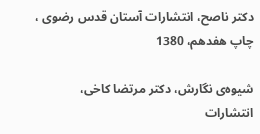دکتر ناصح، انتشارات آستان قدس رضوی ، چاپ هفدهم، 1380

شيوه‌ی نگارش، دکتر مرتضا کاخی، انتشارات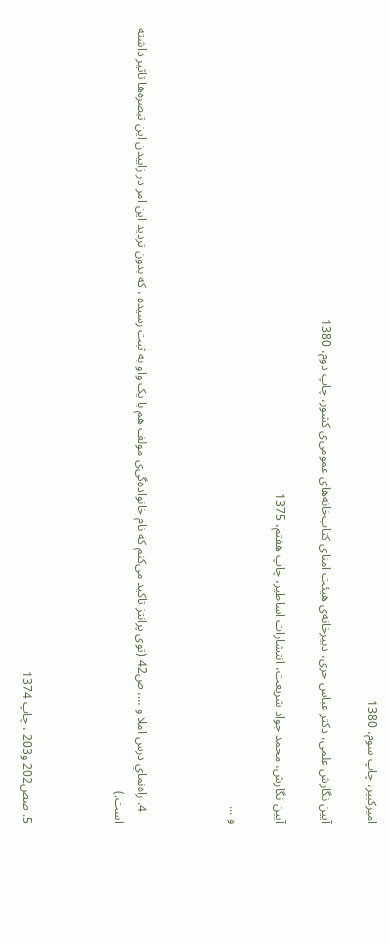اميرکبير، چاپ سوم، 1380

آيين نگارش علمی، دکتر عباس حری، دبيرخانه‌ی هيئت امنای کتاب‌خانه‌های عمومی‌ی کشور، چاپ دوم، 1380

آيين نگارش، محمد جواد شريعت، انتشارات اساطير، چاپ هفتم، 1375

و ...



    4. راه‌نماي درس املا و …، ص42 (توی پرانتز تاکید می‌کنم که نام خانواده‌گی‌ی مولف هم با یک واو به ثبت رسیده ، که بدون ترديد این امر در زاييدن اين تبصره‌ها تاثير داشته است.)



5. صص202 و203 ، چاپ 1374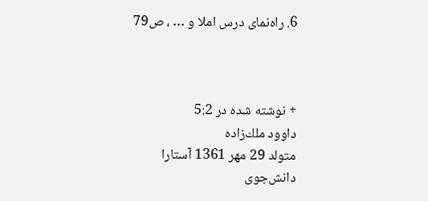6. راه‌نمای درس املا و … ، ص79



+ نوشته شده در 5:2
داوود ملك‌زاده
متولد 29 مهر 1361 آستارا
دانش‌جوی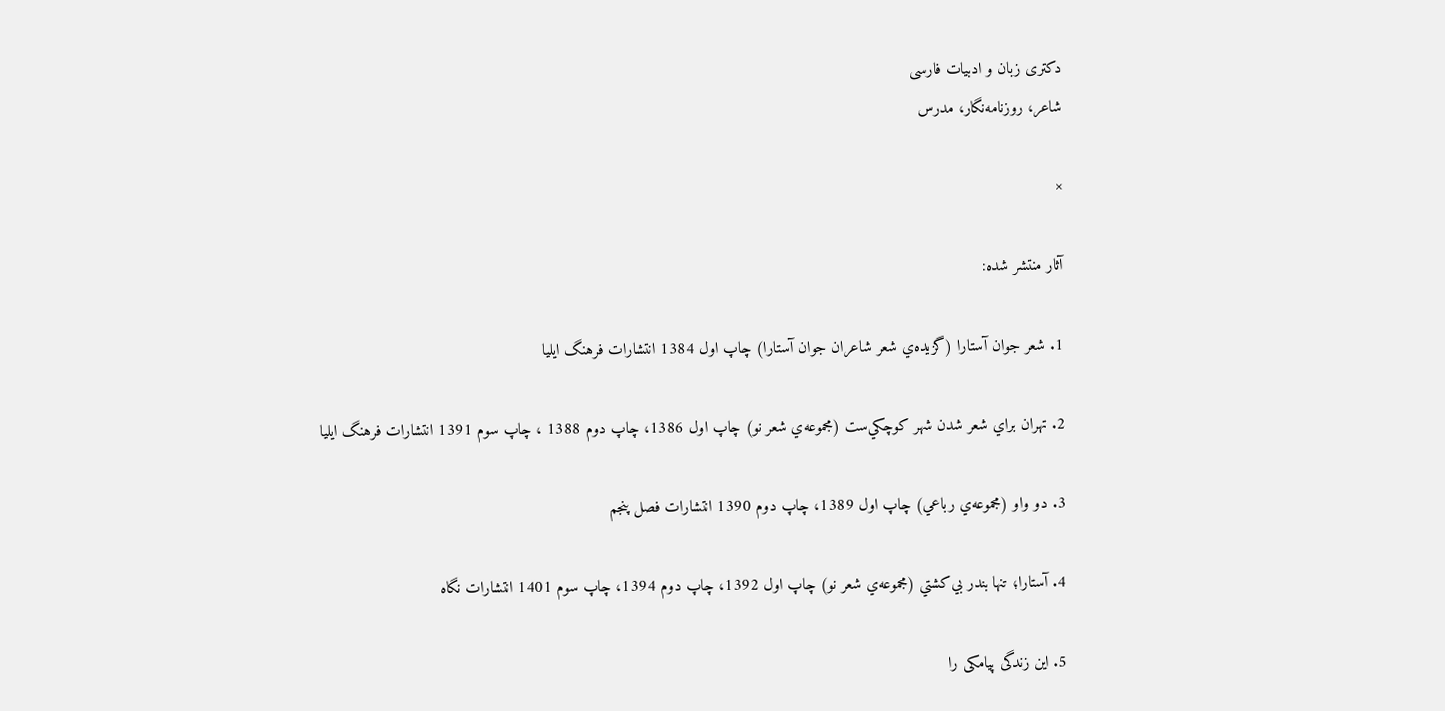دکتری زبان و ادبیات فارسی
شاعر، روزنامه‌نگار، مدرس

×

آثار منتشر شده:

1. شعر جوان آستارا (گزيده‌ي شعر شاعران جوان آستارا) چاپ اول 1384 انتشارات فرهنگ ايليا

2. تهران براي شعر شدن شهر كوچكي‌ست (مجموعه‌ي شعر نو) چاپ اول 1386، چاپ دوم 1388 ، چاپ سوم 1391 انتشارات فرهنگ ايليا

3. دو واو (مجموعه‌ي رباعي) چاپ اول 1389، چاپ دوم 1390 انتشارات فصل پنجم

4. آستارا؛ تنها بندر بي‌كشتي (مجموعه‌ي شعر نو) چاپ اول 1392، چاپ دوم 1394، چاپ سوم 1401 انتشارات نگاه

5. این زندگی پیامکی را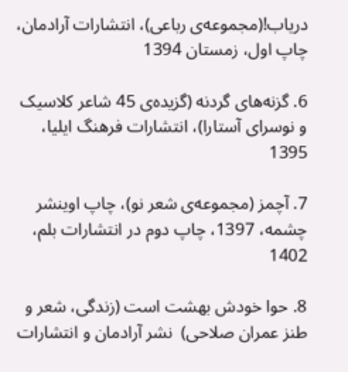دریاب!(مجموعه‌ی رباعی)، انتشارات آرادمان، چاپ اول، زمستان 1394

6. گزنه‌های گردنه (گزیده‌ی 45 شاعر کلاسیک و نوسرای آستارا)، انتشارات فرهنگ ایلیا، 1395

7. آچمز (مجموعه‌ی شعر نو)، چاپ اوینشر چشمه، 1397، چاپ دوم در انتشارات بلم، 1402

8. حوا خودش بهشت است (زندگی، شعر و طنز عمران صلاحی)  نشر آرادمان و انتشارات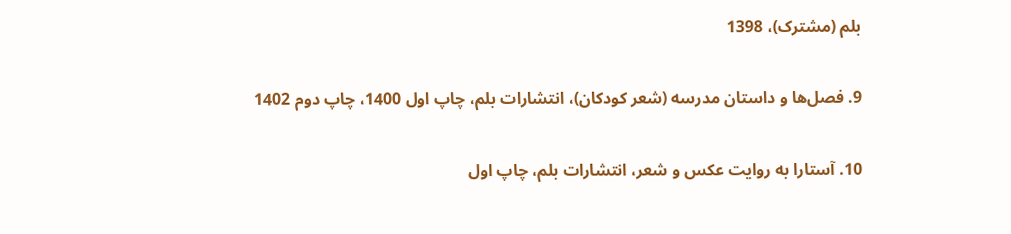بلم (مشترک)، 1398

9. فصل‌ها و داستان مدرسه (شعر کودکان)، انتشارات بلم، چاپ اول 1400، چاپ دوم 1402

10. آستارا به روایت عکس و شعر، انتشارات بلم، چاپ اول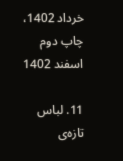خرداد 1402، چاپ دوم اسفند 1402

11. لباس تازه‌ی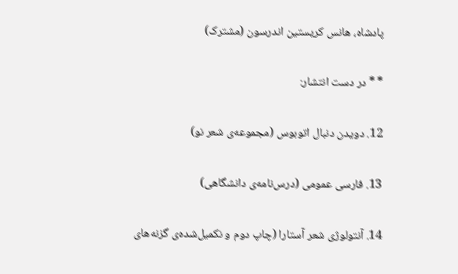پادشاه، هانس کریستین اندرسون (مشترک)

* * در دست انتشار:

12. دویدن دنبال اتوبوس (مجموعه‌ی شعر نو)

13. فارسی عمومی (درس‌نامه‌ی دانشگاهی)

14. آنتولوژی شعر آستارا (چاپ دوم و نکمیل‌شده‌ی گزنه‌های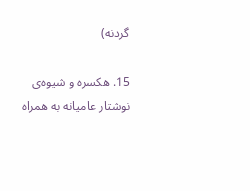گردنه)

15. هکسره و شیوه‌ی نوشتار عامیانه به همراه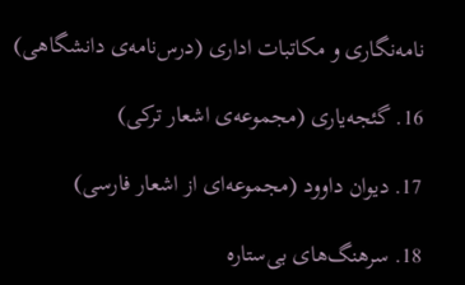نامه‌نگاری و مکاتبات اداری (درس‌نامه‌ی دانشگاهی)

16. گئجه‌یاری (مجموعه‌ی اشعار ترکی)

17. دیوان داوود (مجموعه‌ای از اشعار فارسی)

18. سرهنگ‌های بی‌ستاره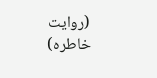(روایت خاطره)